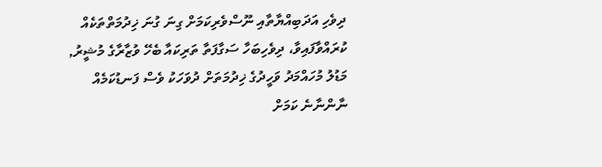ދިވެހި އަދަބިއްޔާތާއި ނޫސްވެރިކަމަށް ގިނަ ގުނަ ޚިދުމަތްތަކެއް ކުރައްވާފައިވާ، ދިވެހިބަހާ ސަގާފަތާ ތަރިކައާ ބެހޭ ވުޒާރާގެ މުޝީރު, މަޑުލު މުހައްމަދު ވަހީދުގެ ޚިދުމަތަށް ދުވަހަކު ވެސް ފަނޑުކަމެއް ނާންނާނެ ކަމަށް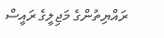ރައްޔިތުންގެ މަޖިލީގެ ރައީސް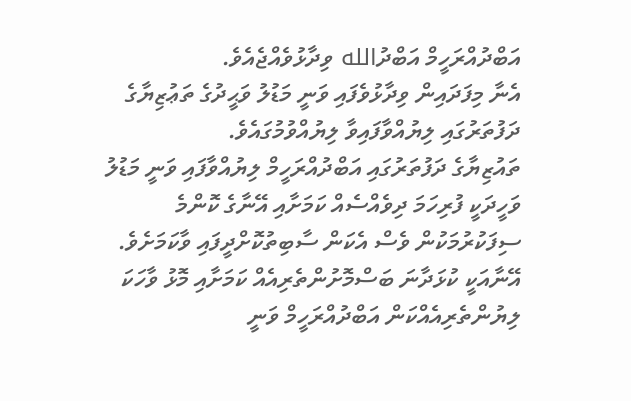އަބްދުއްރަހީމް އަބްދުالله ވިދާޅުވެއްޖެއެވެ.
އެނާ މިފަދައިން ވިދާޅުވެފައި ވަނީ މަޑުލު ވަޙީދުގެ ތަޢުޒިޔާގެ ދަފުތަރުގައި ލިޔުއްވާފައިވާ ލިޔުއްވުމުގައެވެ.
ތައުޒިޔާގެ ދަފުތަރުގައި އަބްދުއްރަހީމް ލިޔުއްވާފައި ވަނީ މަޑުލު ވަހީދަކީ ފުރިހަމަ ދިވެއްސެއް ކަމަށާއި އޭނާގެ ކޮންމެ ސިފަކުރުމަކުން ވެސް އެކަން ސާބިތުކޮށްދީފައި ވާކަމަށެވެ. އޭނާއަކީ ކުޅަދާނަ ބަސްމޮށުންތެރިއެއް ކަމަށާއި މޮޅު ވާހަކަ ލިޔުންތެރިއެއްކަން އަބްދުއްރަހީމް ވަނީ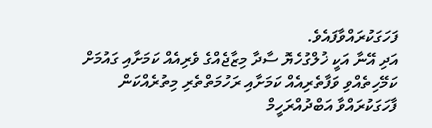ފަހަގަކުރައްވާފައެވެ.
އަދި އޭނާ އަކީ ޚުލްގުހެޔޮ ސާދާ މިޒާޖެއްގެ ވެރިއެއް ކަމަށާއި ގައުމަށް ކަމޭހިތެއްވި ވަފާތެރިއެއް ކަމަށާއި ރަހުމަތްތެރި މިތުރެއްކަން ފާހަގަކުރައްވާ އަބްދުއްރަހީމް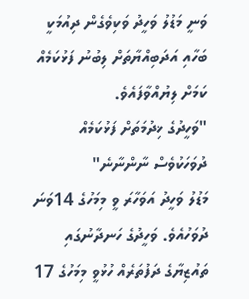ވަނީ މަޑުލު ވަހީދު ވަކިވެގެން ދިއުމަކީ ބަހާއި އަދަބިއްޔާތަށް ލިބުނު ފަޅުކަމެއް ކަމަށް ލިޔުއްވާފައެވެ.
"ވަހީދުގެ ޚިދުމަތަށް ފަޅުކަމެއް ދުވަހަކުވެސް ނާންނާނެ"
މަޑުލު ވަހީދު އަވަހާރަ ވީ މިމަހުގެ 14ވަނަ ދުވަހުއެވެ. ވަހީދުގެ ހަނދާނުގައި ތައުޒިޔާގެ ދަފުތަރެއް ހުޅުވީ މިމަހުގެ 17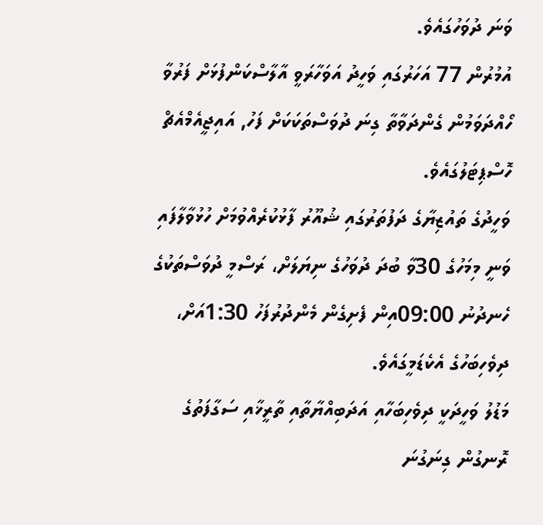ވަނަ ދުވަހުގައެވެ.
އުމުރުން 77 އަހަރުގައި ވަހީދު އަވަހާރަވީ އާލާސްކަންފުޅަށް ފަރުވާ ހޯއްދަވަމުން ގެންދަވާތާ ގިނަ ދުވަސްތަކަކަށް ފަހު, އައިޖީއެމްއެޗް ހޮސްޕިޓަލުގައެވެ.
ވަހީދުގެ ތައުޒިޔާގެ ދަފުތަރުގައި ޝުއޫރު ފާޅުކުރެއްވުމަށް ހުޅުވާލާފައި ވަނީ މިމަހުގެ 30ވާ ބުދަ ދުވަހުގެ ނިޔަލަށް، ރަސްމީ ދުވަސްތަކުގެ ހެނދުނު 09:00އިން ފެށިގެން މެންދުރުފަހު 1:30އަށް، ދިވެހިބަހުގެ އެކެޑަމީގައެވެ.
މަޑުލު ވަހީދަކީ ދިވެހިބަހާއި އަދަބިއްޔާތާއި ތާރީޚާއި ސަގާފަތުގެ ރޮނގުން ގިނަގުނަ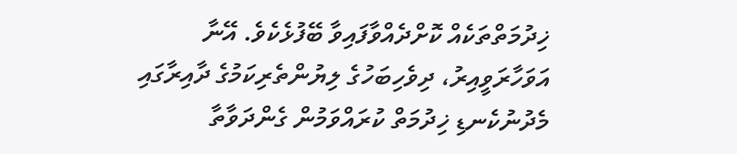ޚިދުމަތްތަކެއް ކޮށްދެއްވާފައިވާ ބޭފުޅެކެވެ. އޭނާ އަވަހާރަވީއިރު، ދިވެހިބަހުގެ ލިޔުންތެރިކަމުގެ ދާއިރާގައި މެދުނުކެނޑި ޚިދުމަތް ކުރައްވަމުން ގެންދަވާތާ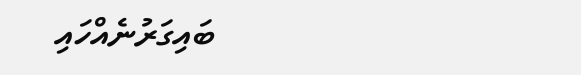ބައިގަރުނެއްހައި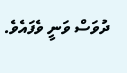ދުވަސް ވަނީ ވެފައެވެ.